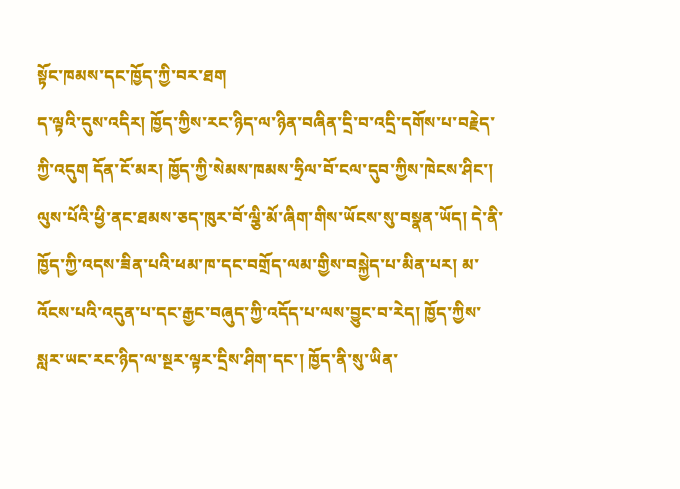སྟོང་ཁམས་དང་ཁྱོད་ཀྱི་བར་ཐག
ད་ལྟའི་དུས་འདིར། ཁྱོད་ཀྱིས་རང་ཉིད་ལ་ཉིན་བཞིན་དྲི་བ་འདྲི་དགོས་པ་བརྗེད་ཀྱི་འདུག དོན་ངོ་མར། ཁྱོད་ཀྱི་སེམས་ཁམས་ཧྲིལ་བོ་ངལ་དུབ་ཀྱིས་ཁེངས་ཤིང་། ལུས་པོའི་ཕྱི་ནང་ཐམས་ཅད་ཁུར་བོ་ལྕི་མོ་ཞིག་གིས་ཡོངས་སུ་བསྣན་ཡོད། དེ་ནི་ཁྱོད་ཀྱི་འདས་ཟིན་པའི་ཕམ་ཁ་དང་བགྲོད་ལམ་གྱིས་བསྐྱེད་པ་མིན་པར། མ་འོངས་པའི་འདུན་པ་དང་རྒྱང་བཞུད་ཀྱི་འདོད་པ་ལས་བྱུང་བ་རེད། ཁྱོད་ཀྱིས་སླར་ཡང་རང་ཉིད་ལ་སྔར་ལྟར་དྲིས་ཤིག་དང་། ཁྱོད་ནི་སུ་ཡིན་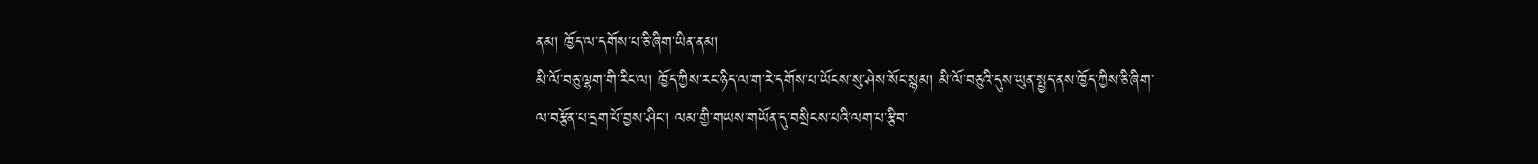ནམ། ཁྱོད་ལ་དགོས་པ་ཅི་ཞིག་ཡིན་ནམ།
མི་ལོ་བཅུ་ལྷག་གི་རིང་ལ། ཁྱོད་ཀྱིས་རང་ཉིད་ལ་ག་རེ་དགོས་པ་ཡོངས་སུ་ཤེས་སོང་སྙམ། མི་ལོ་བཅུའི་དུས་ཡུན་སྤྱད་ནས་ཁྱོད་ཀྱིས་ཅི་ཞིག་ལ་བརྩོན་པ་དྲག་པོ་བྱས་ཤིང་། ལམ་གྱི་གཡས་གཡོན་དུ་བསྲིངས་པའི་ལག་པ་རྩིབ་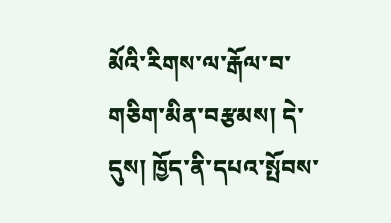མོའི་རིགས་ལ་རྒོལ་བ་གཅིག་མིན་བརྩམས། དེ་དུས། ཁྱོད་ནི་དཔའ་སྤོབས་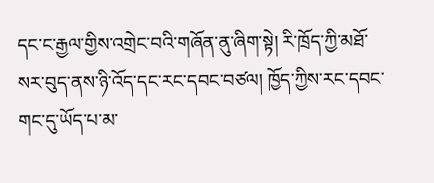དང་ང་རྒྱལ་གྱིས་འགྲེང་བའི་གཞོན་ནུ་ཞིག་སྟེ། རི་ཁྲོད་ཀྱི་མཐོ་སར་བུད་ནས་ཉི་འོད་དང་རང་དབང་བཙལ། ཁྱོད་ཀྱིས་རང་དབང་གང་དུ་ཡོད་པ་མ་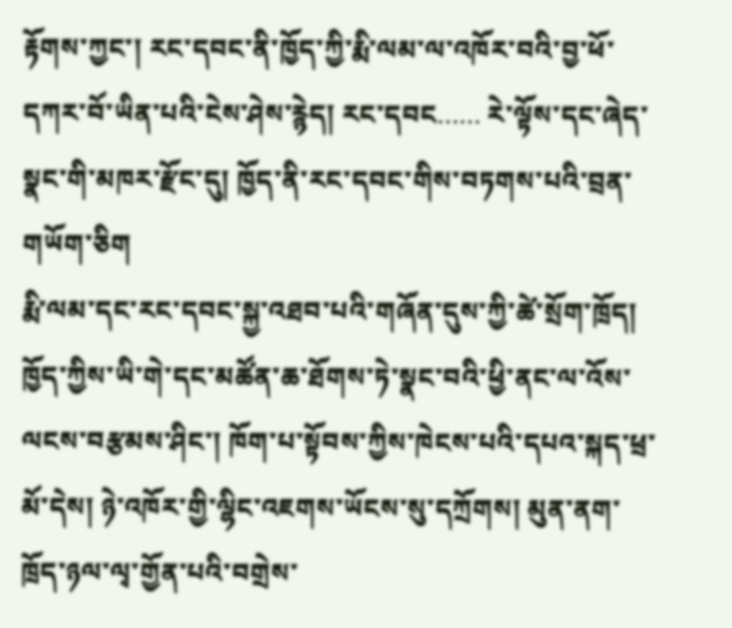རྟོགས་ཀྱང་། རང་དབང་ནི་ཁྱོད་ཀྱི་རྨི་ལམ་ལ་འཁོར་བའི་བྱ་ཕོ་དཀར་བོ་ཡིན་པའི་ངེས་ཤེས་རྙེད། རང་དབང…… རེ་ལྟོས་དང་ཞེད་སྣང་གི་མཁར་རྫོང་དུ། ཁྱོད་ནི་རང་དབང་གིས་བཏགས་པའི་བྲན་གཡོག་ཅིག
རྨི་ལམ་དང་རང་དབང་སྐྱ་འཐབ་པའི་གཞོན་དུས་ཀྱི་ཚེ་སྲོག་ཁྲོད། ཁྱོད་ཀྱིས་ཡི་གེ་དང་མཚོན་ཆ་ཐོགས་ཏེ་སྣང་བའི་ཕྱི་ནང་ལ་འོས་ལངས་བརྩམས་ཤིང་། ཁོག་པ་སྟོབས་ཀྱིས་ཁེངས་པའི་དཔའ་སྐད་ཕྲ་མོ་དེས། ཉེ་འཁོར་གྱི་ལྷིང་འཇགས་ཡོངས་སུ་དཀྲོགས། མུན་ནག་ཁྲོད་ཉལ་ལྭ་གྱོན་པའི་བགྲེས་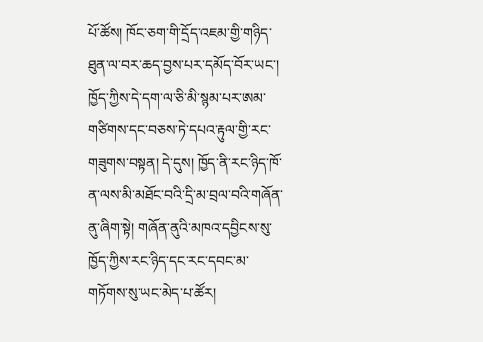པོ་ཚོས། ཁོང་ཅག་གི་དྲོད་འཇམ་གྱི་གཉིད་ཐུན་ལ་བར་ཆད་བྱས་པར་དམོད་བོར་ཡང་། ཁྱོད་ཀྱིས་དེ་དག་ལ་ཅི་མི་སྙམ་པར་ཨམ་གཙིགས་དང་བཅས་ཏེ་དཔའ་རྟུལ་གྱི་རང་གཟུགས་བསྟན། དེ་དུས། ཁྱོད་ནི་རང་ཉིད་ཁོ་ན་ལས་མི་མཐོང་བའི་དྲི་མ་བྲལ་བའི་གཞོན་ནུ་ཞིག་སྟེ། གཞོན་ནུའི་མཁའ་དབྱིངས་སུ་ཁྱོད་ཀྱིས་རང་ཉིད་དང་རང་དབང་མ་གཏོགས་སུ་ཡང་མེད་པ་ཚོར།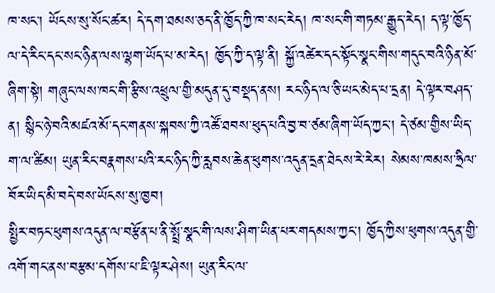ཁ་སང་། ཡོངས་སུ་སོང་ཚར། དེ་དག་ཐམས་ཅད་ནི་ཁྱོད་ཀྱི་ཁ་སང་རེད། ཁ་སང་གི་གཏམ་རྒྱུད་རེད། ད་ལྟ་ཁྱོད་ལ་དེ་རིང་དང་སང་ཉིན་ལས་ལྷག་ཡོད་པ་མ་རེད། ཁྱོད་ཀྱི་ད་ལྟ་ནི། སྐྱོ་འཚེར་དང་སྟོང་སྣང་གིས་གདུང་བའི་ཉིན་མོ་ཞིག་སྟེ། གཞུང་ལས་ཁང་གི་རྩིས་འཕྲུལ་གྱི་མདུན་དུ་བསྡད་ནས། རང་ཉིད་ལ་ཅི་ཡང་མེད་པ་དྲན། དེ་ལྟར་བཤད་ན། སྙིང་ཉེ་བའི་མཛའ་མོ་དང་གནས་སྐབས་ཀྱི་འཚོ་ཐབས་ཕུད་པའི་བྱ་བ་ཙམ་ཞིག་ཡོད་ཀྱང་། དེ་ཙམ་གྱིས་ཡིད་ག་ལ་ཚིམ། ཡུན་རིང་བརྣགས་པའི་རང་ཉིད་ཀྱི་རླབས་ཆེན་ཕུགས་འདུན་དྲན་ཐེངས་རེ་རེར། སེམས་ཁམས་ཧྲིལ་བོར་ཡིད་མི་བདེ་བས་ཡོངས་སུ་ཁྱབ།
སྤྱིར་བཏང་ཕུགས་འདུན་ལ་བརྩོན་པ་ནི་སྤྲོ་སྣང་གི་ལས་ཤིག་ཡིན་པར་གདམས་ཀྱང་། ཁྱོད་ཀྱིས་ཕུགས་འདུན་གྱི་འགོ་གང་ནས་བརྩམ་དགོས་པ་ཇི་ལྟར་ཤེས། ཡུན་རིང་ལ་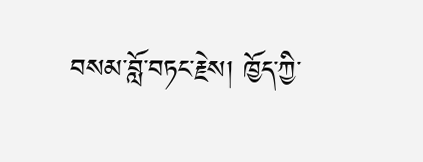བསམ་བློ་བཏང་རྗེས། ཁྱོད་ཀྱི་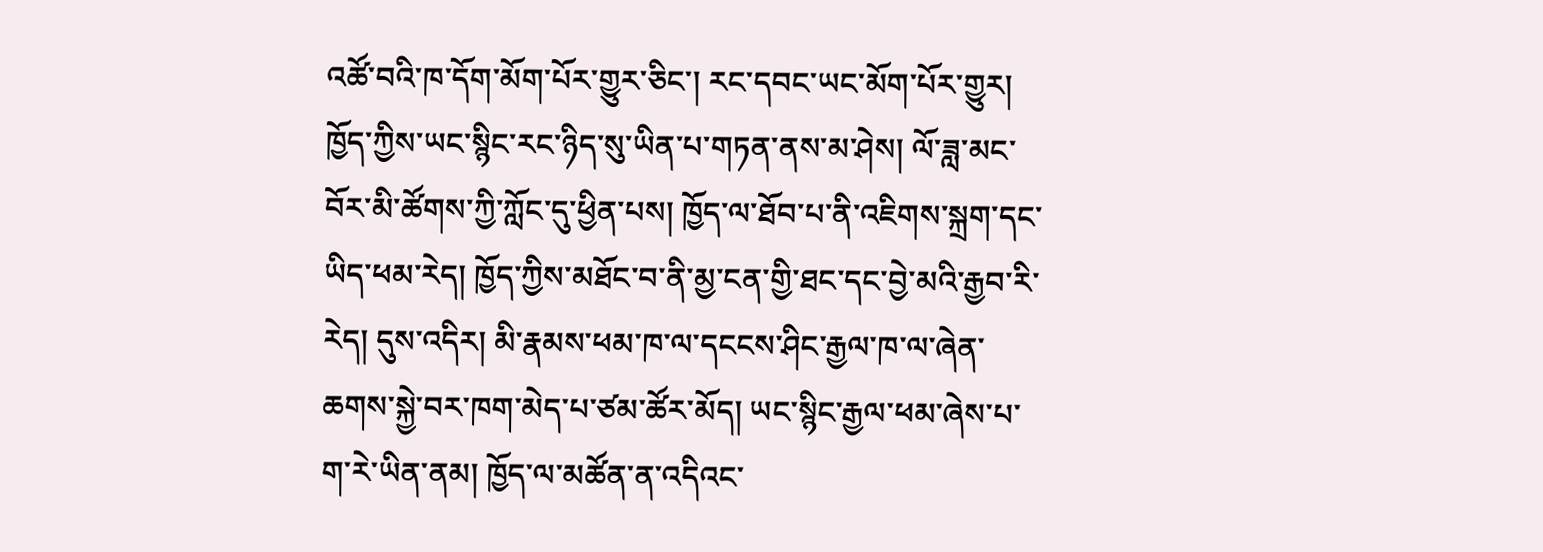འཚོ་བའི་ཁ་དོག་མོག་པོར་གྱུར་ཅིང་། རང་དབང་ཡང་མོག་པོར་གྱུར། ཁྱོད་ཀྱིས་ཡང་སྙིང་རང་ཉིད་སུ་ཡིན་པ་གཏན་ནས་མ་ཤེས། ལོ་ཟླ་མང་བོར་མི་ཚོགས་ཀྱི་ཀློང་དུ་ཕྱིན་པས། ཁྱོད་ལ་ཐོབ་པ་ནི་འཇིགས་སྐྲག་དང་ཡིད་ཕམ་རེད། ཁྱོད་ཀྱིས་མཐོང་བ་ནི་མྱ་ངན་གྱི་ཐང་དང་བྱེ་མའི་རྒྱབ་རི་རེད། དུས་འདིར། མི་རྣམས་ཕམ་ཁ་ལ་དངངས་ཤིང་རྒྱལ་ཁ་ལ་ཞེན་ཆགས་སྐྱེ་བར་ཁག་མེད་པ་ཙམ་ཚོར་མོད། ཡང་སྙིང་རྒྱལ་ཕམ་ཞེས་པ་ག་རེ་ཡིན་ནམ། ཁྱོད་ལ་མཚོན་ན་འདིའང་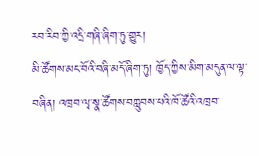རབ་རིབ་ཀྱི་འདྲི་གཞི་ཞིག་ཏུ་གྱུར།
མི་ཚོགས་མང་བོའི་བཞི་མདོ་ཞིག་ཏུ། ཁྱོད་ཀྱིས་མིག་མདུན་ལ་ལྟ་བཞིན། འཁྲབ་ལྭ་སྣ་ཚོགས་བཀླུབས་པའི་ཁོ་ཚོའི་འཁྲབ་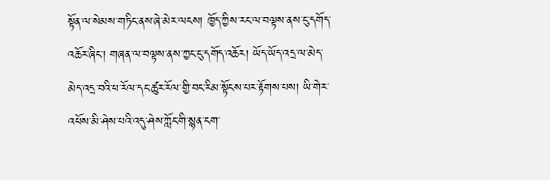སྟོན་ལ་སེམས་གཏིང་ནས་ཞེ་མེར་ལངས། ཁྱོད་ཀྱིས་རང་ལ་བལྟས་ནས་ངུ་དགོད་འཆོར་ཞིང་། གཞན་ལ་བལྟས་ནས་ཀྱང་ངུ་དགོད་འཆོར། ཡོད་ཡོད་འདྲ་ལ་མེད་མེད་འདྲ་བའི་ཕ་རོལ་དང་ཚུར་རོལ་གྱི་བང་རིམ་སྟོངས་པར་རྟོགས་པས། ཡི་གེར་འཕོས་མི་ཤེས་པའི་འདུ་ཤེས་ཀློང་གི་སྙན་ངག་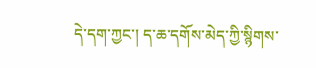དེ་དག་ཀྱང་། ད་ཆ་དགོས་མེད་ཀྱི་སྙིགས་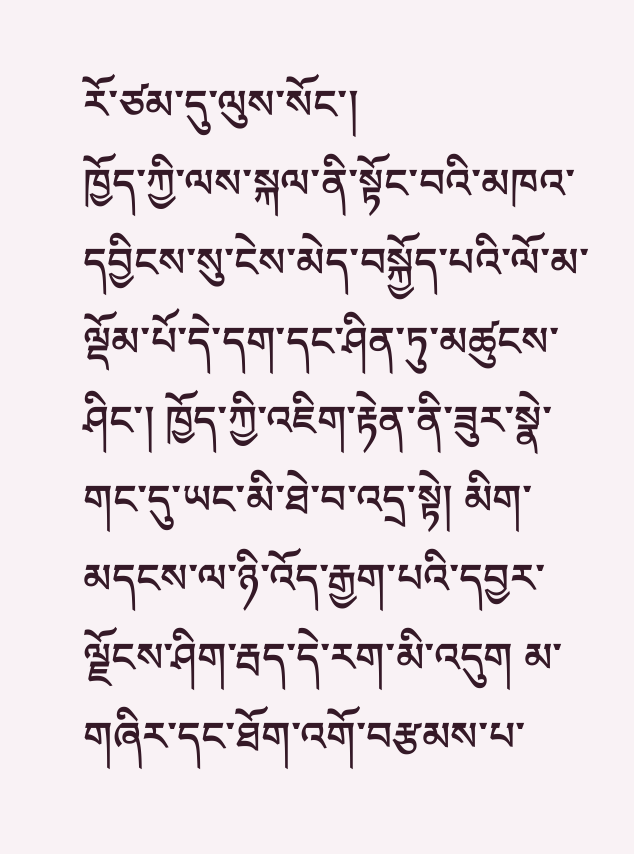རོ་ཙམ་དུ་ལུས་སོང་།
ཁྱོད་ཀྱི་ལས་སྐལ་ནི་སྟོང་བའི་མཁའ་དབྱིངས་སུ་ངེས་མེད་བསྐྱོད་པའི་ལོ་མ་ལྡོམ་པོ་དེ་དག་དང་ཤིན་ཏུ་མཚུངས་ཤིང་། ཁྱོད་ཀྱི་འཇིག་རྟེན་ནི་ཟུར་སྣེ་གང་དུ་ཡང་མི་ཐེ་བ་འདྲ་སྟེ། མིག་མདངས་ལ་ཉི་འོད་རྒྱག་པའི་དབྱར་ལྗོངས་ཤིག་རྦད་དེ་རག་མི་འདུག མ་གཞིར་དང་ཐོག་འགོ་བརྩམས་པ་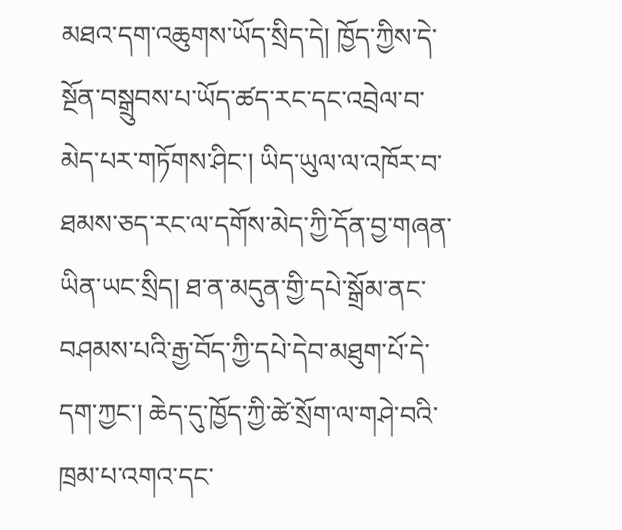མཐའ་དག་འཆུགས་ཡོད་སྲིད་དེ། ཁྱོད་ཀྱིས་དེ་སྔོན་བསྒྲུབས་པ་ཡོད་ཚད་རང་དང་འབྲེལ་བ་མེད་པར་གཏོགས་ཤིང་། ཡིད་ཡུལ་ལ་འཁོར་བ་ཐམས་ཅད་རང་ལ་དགོས་མེད་ཀྱི་དོན་བྱ་གཞན་ཡིན་ཡང་སྲིད། ཐ་ན་མདུན་གྱི་དཔེ་སྒྲོམ་ནང་བཤམས་པའི་རྒྱ་བོད་ཀྱི་དཔེ་དེབ་མཐུག་པོ་དེ་དག་ཀྱང་། ཆེད་དུ་ཁྱོད་ཀྱི་ཚེ་སྲོག་ལ་གཤེ་བའི་ཁྲམ་པ་འགའ་དང་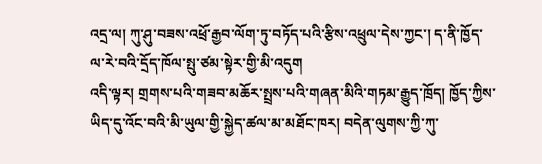འདྲ་ལ། ཀུ་ཤུ་བཟས་འཕྲོ་རྒྱབ་ལོག་ཏུ་བཏོད་པའི་རྩིས་འཕྲུལ་དེས་ཀྱང་། ད་ནི་ཁྱོད་ལ་རེ་བའི་དྲོད་ཁོལ་སྤུ་ཙམ་སྟེར་གྱི་མི་འདུག
འདི་ལྟར། གྲགས་པའི་གཟབ་མཆོར་སྤྲས་པའི་གཞན་མིའི་གཏམ་རྒྱུད་ཁྲོད། ཁྱོད་ཀྱིས་ཡིད་དུ་འོང་བའི་མི་ཡུལ་གྱི་སྐྱེད་ཚལ་མ་མཐོང་ཁར། བདེན་ལུགས་ཀྱི་ཀུ་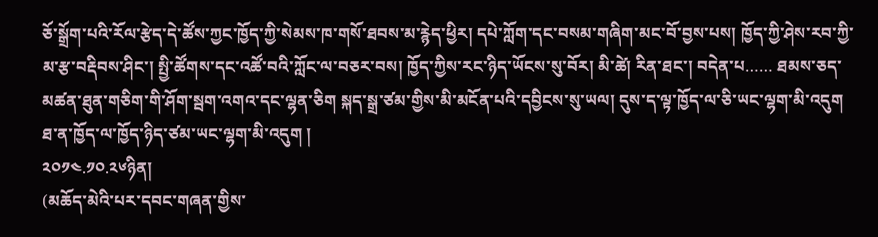ཅོ་སྒྲོག་པའི་རོལ་རྩེད་དེ་ཚོས་ཀྱང་ཁྱོད་ཀྱི་སེམས་ཁ་གསོ་ཐབས་མ་རྙེད་ཕྱིར། དཔེ་ཀློག་དང་བསམ་གཞིག་མང་བོ་བྱས་པས། ཁྱོད་ཀྱི་ཤེས་རབ་ཀྱི་མ་རྩ་བརྡིབས་ཤིང་། སྤྱི་ཚོགས་དང་འཚོ་བའི་ཀློང་ལ་བཅར་བས། ཁྱོད་ཀྱིས་རང་ཉིད་ཡོངས་སུ་བོར། མི་ཚེ། རིན་ཐང་། བདེན་པ…… ཐམས་ཅད་མཚན་ཐུན་གཅིག་གི་ཤོག་སྦག་འགའ་དང་ལྷན་ཅིག སྐད་སྒྲ་ཙམ་གྱིས་མི་མངོན་པའི་དབྱིངས་སུ་ཡལ། དུས་ད་ལྟ་ཁྱོད་ལ་ཅི་ཡང་ལྷག་མི་འདུག ཐ་ན་ཁྱོད་ལ་ཁྱོད་ཉིད་ཙམ་ཡང་ལྷག་མི་འདུག །
༢༠༡༤.༡༠.༢༦ཉིན།
(མཆོད་མེའི་པར་དབང་གཞན་གྱིས་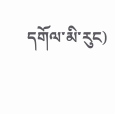དགོལ་མི་རུང)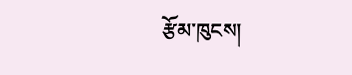རྩོམ་ཁུངས།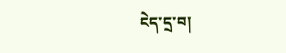ངེད་དྲ་བ།